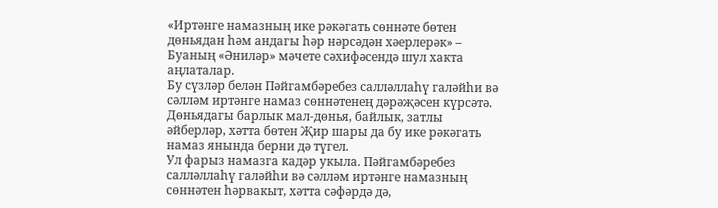«Иртәнге намазның ике рәкәгать сөннәте бөтен дөньядан һәм андагы һәр нәрсәдән хәерлерәк» – Буаның «Әниләр» мәчете сәхифәсендә шул хакта аңлаталар.
Бу сүзләр белән Пәйгамбәребез салләллаһү галәйһи вә сәлләм иртәнге намаз сөннәтенең дәрәҗәсен күрсәтә. Дөньядагы барлык мал-дөнья, байлык, затлы әйберләр, хәтта бөтен Җир шары да бу ике рәкәгать намаз янында берни дә түгел.
Ул фарыз намазга кадәр укыла. Пәйгамбәребез салләллаһү галәйһи вә сәлләм иртәнге намазның сөннәтен һәрвакыт, хәтта сәфәрдә дә,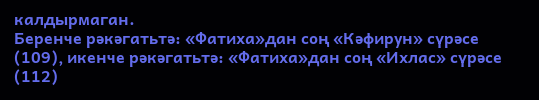калдырмаган.
Беренче рәкәгатьтә: «Фатиха»дан соң «Кәфирун» сүрәсе (109), икенче рәкәгатьтә: «Фатиха»дан соң «Ихлас» сүрәсе (112)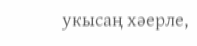укысаң хәерле,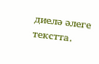диелә әлеге текстта.